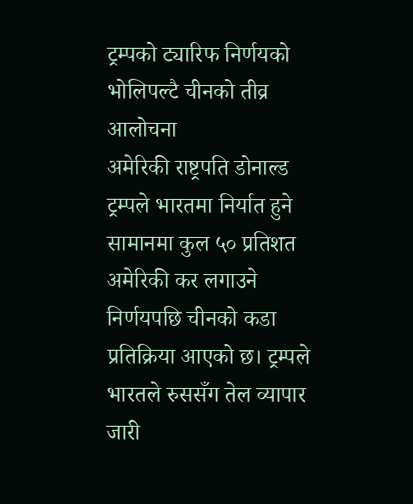ट्रम्पको ट्यारिफ निर्णयको भोलिपल्टै चीनको तीव्र आलोचना
अमेरिकी राष्ट्रपति डोनाल्ड ट्रम्पले भारतमा निर्यात हुने सामानमा कुल ५० प्रतिशत अमेरिकी कर लगाउने निर्णयपछि चीनको कडा प्रतिक्रिया आएको छ। ट्रम्पले भारतले रुससँग तेल व्यापार जारी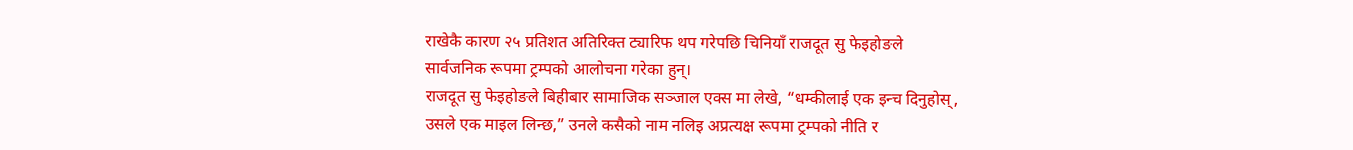राखेकै कारण २५ प्रतिशत अतिरिक्त ट्यारिफ थप गरेपछि चिनियाँ राजदूत सु फेइहोङले सार्वजनिक रूपमा ट्रम्पको आलोचना गरेका हुन्।
राजदूत सु फेइहोङले बिहीबार सामाजिक सञ्जाल एक्स मा लेखे, “धम्कीलाई एक इन्च दिनुहोस्, उसले एक माइल लिन्छ,” उनले कसैको नाम नलिइ अप्रत्यक्ष रूपमा ट्रम्पको नीति र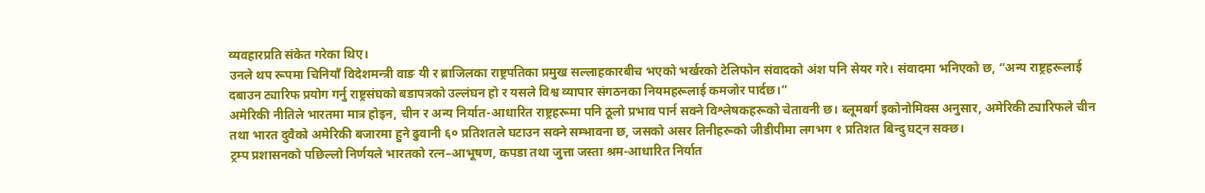व्यवहारप्रति संकेत गरेका थिए।
उनले थप रूपमा चिनियाँ विदेशमन्त्री वाङ यी र ब्राजिलका राष्ट्रपतिका प्रमुख सल्लाहकारबीच भएको भर्खरको टेलिफोन संवादको अंश पनि सेयर गरे। संवादमा भनिएको छ, “अन्य राष्ट्रहरूलाई दबाउन ट्यारिफ प्रयोग गर्नु राष्ट्रसंघको बडापत्रको उल्लंघन हो र यसले विश्व व्यापार संगठनका नियमहरूलाई कमजोर पार्दछ।”
अमेरिकी नीतिले भारतमा मात्र होइन, चीन र अन्य निर्यात-आधारित राष्ट्रहरूमा पनि ठूलो प्रभाव पार्न सक्ने विश्लेषकहरूको चेतावनी छ। ब्लूमबर्ग इकोनोमिक्स अनुसार, अमेरिकी ट्यारिफले चीन तथा भारत दुवैको अमेरिकी बजारमा हुने ढुवानी ६० प्रतिशतले घटाउन सक्ने सम्भावना छ, जसको असर तिनीहरूको जीडीपीमा लगभग १ प्रतिशत बिन्दु घट्न सक्छ।
ट्रम्प प्रशासनको पछिल्लो निर्णयले भारतको रत्न–आभूषण, कपडा तथा जुत्ता जस्ता श्रम-आधारित निर्यात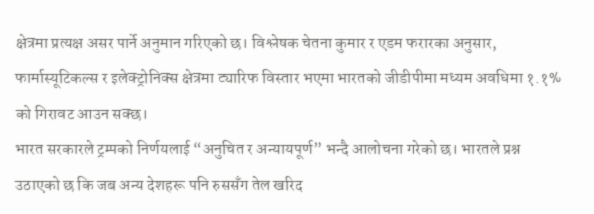क्षेत्रमा प्रत्यक्ष असर पार्ने अनुमान गरिएको छ। विश्लेषक चेतना कुमार र एडम फरारका अनुसार, फार्मास्यूटिकल्स र इलेक्ट्रोनिक्स क्षेत्रमा ट्यारिफ विस्तार भएमा भारतको जीडीपीमा मध्यम अवधिमा १.१% को गिरावट आउन सक्छ।
भारत सरकारले ट्रम्पको निर्णयलाई “अनुचित र अन्यायपूर्ण” भन्दै आलोचना गरेको छ। भारतले प्रश्न उठाएको छ कि जब अन्य देशहरू पनि रुससँग तेल खरिद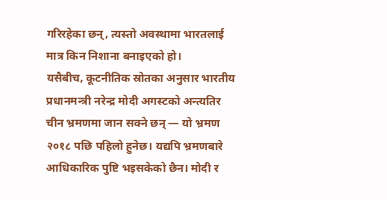गरिरहेका छन्, त्यस्तो अवस्थामा भारतलाई मात्र किन निशाना बनाइएको हो।
यसैबीच, कूटनीतिक स्रोतका अनुसार भारतीय प्रधानमन्त्री नरेन्द्र मोदी अगस्टको अन्त्यतिर चीन भ्रमणमा जान सक्ने छन् — यो भ्रमण २०१८ पछि पहिलो हुनेछ। यद्यपि भ्रमणबारे आधिकारिक पुष्टि भइसकेको छैन। मोदी र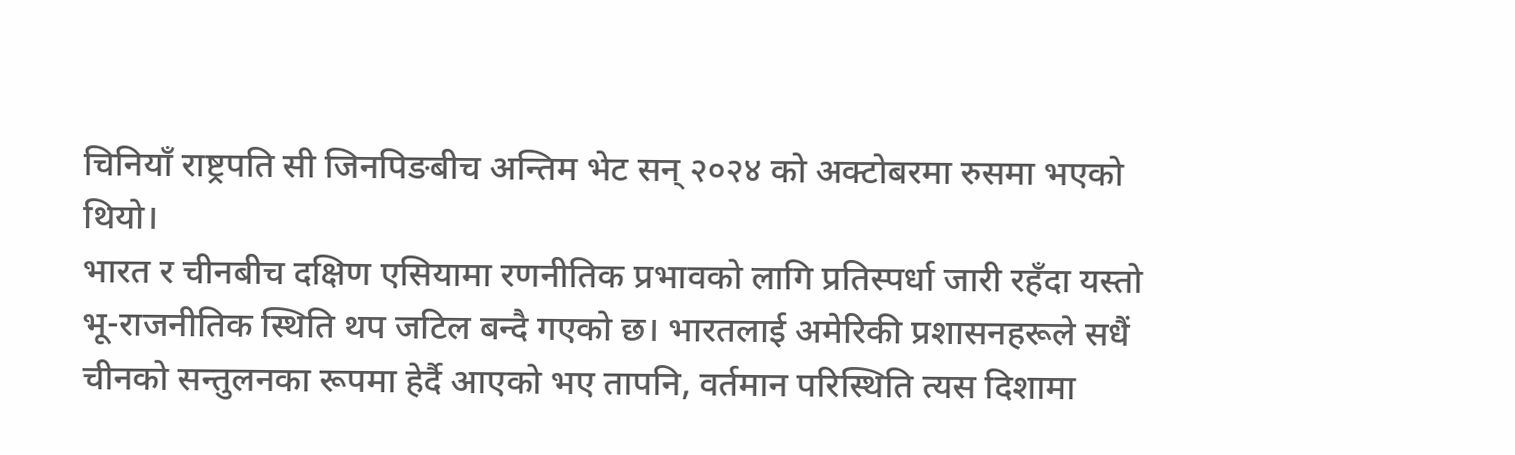चिनियाँ राष्ट्रपति सी जिनपिङबीच अन्तिम भेट सन् २०२४ को अक्टोबरमा रुसमा भएको थियो।
भारत र चीनबीच दक्षिण एसियामा रणनीतिक प्रभावको लागि प्रतिस्पर्धा जारी रहँदा यस्तो भू-राजनीतिक स्थिति थप जटिल बन्दै गएको छ। भारतलाई अमेरिकी प्रशासनहरूले सधैं चीनको सन्तुलनका रूपमा हेर्दै आएको भए तापनि, वर्तमान परिस्थिति त्यस दिशामा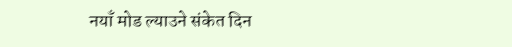नयाँ मोड ल्याउने संकेत दिन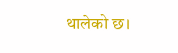थालेको छ।